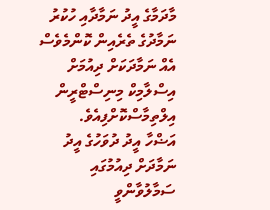މާދަމާގެ އީދު ނަމާދާއި ހުކުރު ނަމާދުގެ ތެރެއިން ކޮންމެވެސް އެއް ނަމާދަކަށް ދިއުމަށް އިސްލާމިކް މިނިސްޓްރީން އިލްތިމާސްކޮށްފިއެވެ.
އަޟްހާ އީދު ދުވަހުގެ އީދު ނަމާދަށް ދިއުމުގައި ސަމާލުވާންވީ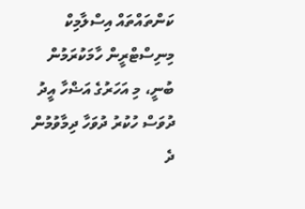ކަންތައްތައް އިސްލާމިކް މިނިސްޓްރީން ހާމަކުރަމުން ބުނީ، މި އަހަރުގެ އަޟްހާ އީދު ދުވަސް ހުކުރު ދުވަހާ ދިމާވުމުން ދެ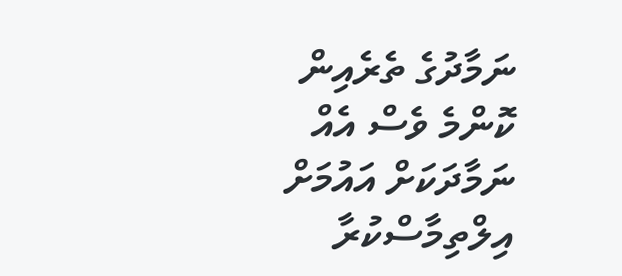ނަމާދުގެ ތެރެއިން ކޮންމެ ވެސް އެއް ނަމާދަކަށް އައުމަށް އިލްތިމާސްކުރާ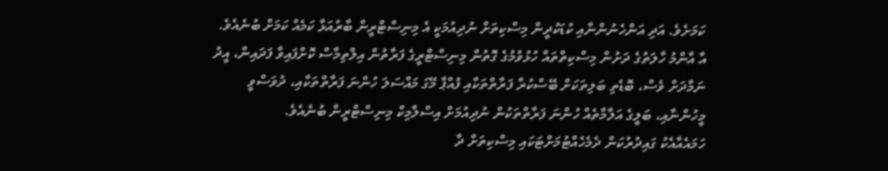ކަމަށެވެ. އަދި އަންހެނުންނާއި ކުޑަކުދީން މިސްކިތަށް ނުދިއުމަކީ އެ މިނިސްޓްރީން ބާރުއަޅާ ކަމެއް ކަމަށް ބުނެއެވެ.
އާ އާންމު ހާލަތުގެ ދަށުން މިސްކިތްތައް ހުޅުވުމުގެ ގޮތުން މިނިސްޓްރީގެ ފަރާތުން އިލްތިމާސް ކޮށްފައިވާ ފަދައިން، އީދު ނަމާދަށް ވެސް، ބޮޑެތި ބަލިތަކަށް ބޭސްކުރާ ފަރާތްތަކާއި ފުއްޕާ މޭގަ މައްސަލަ ހުންނަ ފަރާތްތަކާއި، ދުވަސްވީ މީހުންނާއި، ބަލީގެ އަލާމާތެއް ހުންނަ ފަރާތްތަކުން ނުދިއުމަށް އިސްލާމިކް މިނިސްޓްރީން ބުނެއެވެ.
ހަމައެއާއެކު ގައިދުރުކަން ދެމެހެއްޓުމަށްޓަކައި މިސްކިތަށް ދާ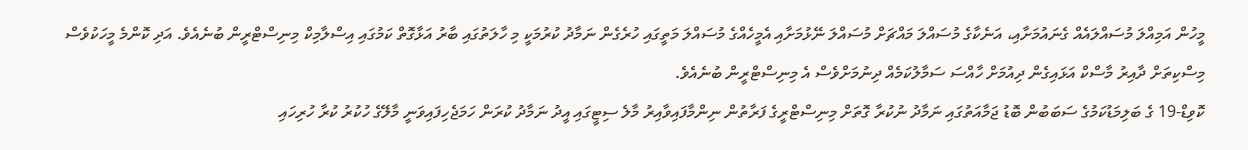މީހުން އަމިއްލަ މުސައްލައެއް ގެނައުމަށާއި، އަނެކާގެ މުސައްލަ މައްޗަށް މުސައްލަ ނޭޅުމަށާއި އެމީހެއްގެ މުސައްލަ މަތީގައި ހުރެގެން ނަމާދު ކުރުމަކީ މި ހާލަތުގައި ބާރު އަޅާގޮތް ކަމުގައި އިސްލާމިކް މިނިސްޓްރީން ބުނެއެވެ. އަދި ކޮންމެ މީހަކުވެސް މިސްކިތަށް ދާއިރު މާސްކް އަޅައިގެން ދިއުމަށް ހާއްސަ ސަމާލުކަމެއް ދިނުމަށްވެސް އެ މިނިސްޓްރީން ބުނެއެވެ.
ކޮވިޑް-19 ގެ ބަލިމަޑުކަމުގެ ސަބަބުން ބޮޑު ޖަމާއަތުގައި ނަމާދު ނުކުރާ ގޮތަށް މިނިސްޓްރީގެ ފަރާތުން ނިންމާފައިވާއިރު މާލެ ސިޓީގައި އީދު ނަމާދު ކުރަން ހަމަޖެހިފައިވަނީ މާލޭގެ ހުކުރު ކުރާ ހުރިހައި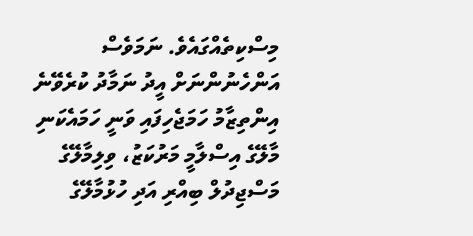މިސްކިތެއްގައެވެ. ނަމަވެސް އަންހެނުންނަށް އީދު ނަމާދު ކުރެވޭނެ އިންތިޒާމު ހަމަޖެހިފައި ވަނީ ހަމައެކަނި މާލޭގެ އިސްލާމީ މަރުކަޒު، ވިލިމާލޭގެ މަސްޖިދުލް ބިއްރި އަދި ހުޅުމާލޭގެ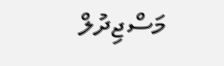މަސްޖިދުލް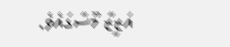އަޒީޒާ މޫސާގައެވެ.